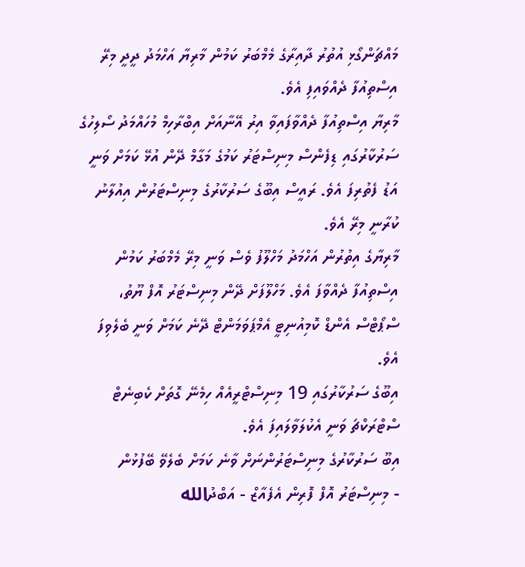މައްޗަންގޯޅި އުތުރު ދާއިރާގެ މެމްބަރު ކަމުން މާރިޔާ އަހްމަދު ދީދީ މިރޭ އިސްތިއުފާ ދެއްވައިފި އެވެ.
މާރިޔާ އިސްތިއުފާ ދެއްވާފައިވާ އިރު އޭނާއަށް އިބްރާހިމް މުހައްމަދު ސޯލިހުގެ ސަރުކާރުގައި ޑިފެންސް މިނިސްޓަރު ކަމުގެ މަގާމް ދޭން އުޅޭ ކަމަށް ވަނީ އަޑު ފެތުރިފަ އެވެ. ރައީސް އިބޫގެ ސަރުކާރުގެ މިނިސްޓަރުން އިއުލާނު ކުރާނީ މިރޭ އެވެ.
މާރިޔާގެ އިތުރުން އަހްމަދު މަހްލޫފު ވެސް ވަނީ މިރޭ މެމްބަރު ކަމުން އިސްތިއުފާ ދެއްވާފަ އެވެ. މަހްލޫފަށް ދޭން މިނިސްޓަރު އޮފް ޔޫތު، ސްޕޯޓްސް އެންޑް ކޮމިއުނިޓީ އެމްޕަވަމަންޓް ދޭނެ ކަމަށް ވަނީ ބެލެވިފަ އެވެ.
އިބޫގެ ސަރުކާރުގައި 19 މިނިސްޓްރީއެއް ހިމެނޭ ގޮތަށް ކެބިނެޓް ސްޓްރަކްޗަ ވަނީ އެކުލަވާލައިފަ އެވެ.
އިބޫ ސަރުކާރުގެ މިނިސްޓަރުންނަށް ވާނެ ކަމަށް ބެލެވޭ ބޭފުޅުން
- މިނިސްޓަރު އޮފް ފޮރިން އެފެއާޒް - އަބްދުالله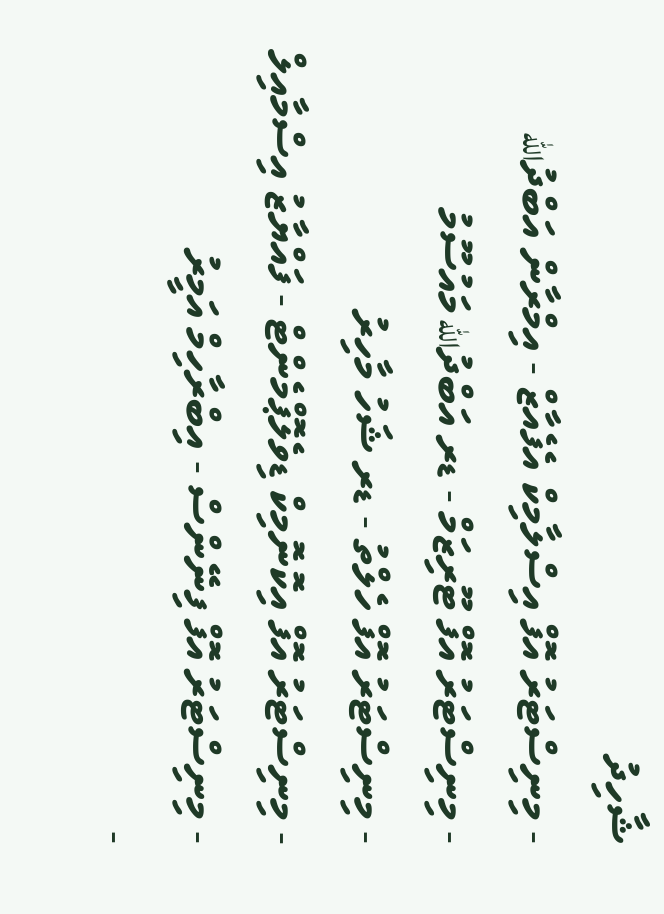ޝާހިދު
- މިނިސްޓަރު އޮފް އިސްލާމިކް އެފެއާޒް - އިމްރާން އަބްދުالله
- މިނިސްޓަރު އޮފް ޓޫރިޒަމް - ޑރ އަބްދުالله މައުސޫމު
- މިނިސްޓަރު އޮފް ހެލްތު - ޑރ ޝަހު މާހިރު
- މިނިސްޓަރު އޮފް އިކޮނޮމިކް ޑިވެލޮޕްމެންޓް - ފައްޔާޒު އިސްމާއިލް
- މިނިސްޓަރު އޮފް ފިނޭންސް - އިބްރާހިމް އަމީރު
-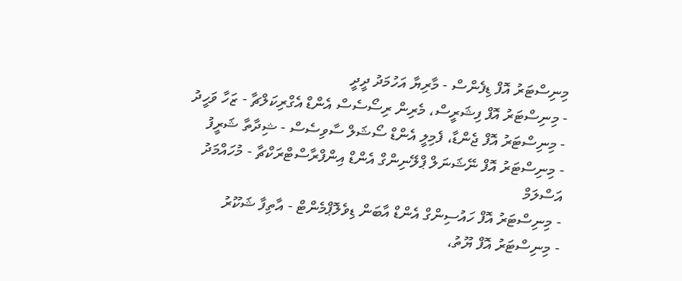މިނިސްޓަރު އޮފް ޑިފެންސް - މާރިޔާ އަހުމަދު ދީދީ
- މިނިސްޓަރު އޮފް ފިޝަރީސް، މެރިން ރިސޯސެސް އެންޑް އެގްރިކަލްޗާ - ޒަހާ ވަހީދު
- މިނިސްޓަރު އޮފް ޖެންޑާ، ފެމިލީ އެންޑް ސޯޝަލް ސާވިސެސް - ޝިދާތާ ޝަރީފު
- މިނިސްޓަރު އޮފް ނޭޝަނަލް ޕްލޭނިންގް އެންޑް އިންފްރާސްޓްރަކްޗާ - މުހައްމަދު އަސްލަމް
- މިނިސްޓަރު އޮފް ހައުސިންގް އެންޑް އާބަން ޑިވެލޮޕްމެންޓް - އާތިފާ ޝަކޫރު
- މިނިސްޓަރު އޮފް ޔޫތު،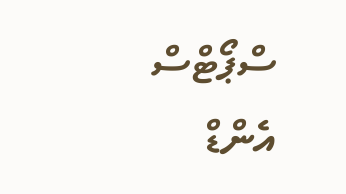ސްޕޯޓްސް އެންޑް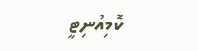ކޮމިއުނިޓީ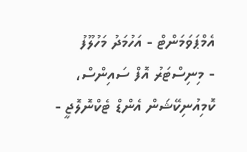އެމްޕަވަމަންޓް - އަހުމަދު މަހުލޫފު
- މިނިސްޓަރު އޮފް ސައިންސް، ކޮމިއުނިކޭޝަން އެންޑް ޓެކްނޮލޮޖީ -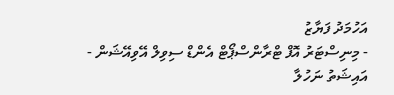އަހުމަދު ފަޔާޒު
- މިނިސްޓަރު އޮފް ޓްރާންސްޕޯޓް އެންޑް ސިވިލް އޭވިއޭޝަން - އައިޝަތު ނަހުލާ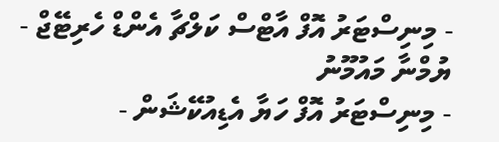- މިނިސްޓަރު އޮފް އާޓްސް ކަލްޗާ އެންޑް ހެރިޓޭޖް - ޔުމްނާ މައުމޫނު
- މިނިސްޓަރު އޮފް ހަޔާ އެޑިއުކޭޝަން -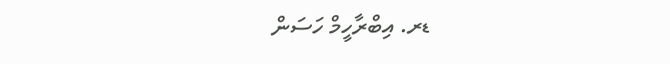ޑރ. އިބްރާހީމް ހަސަން